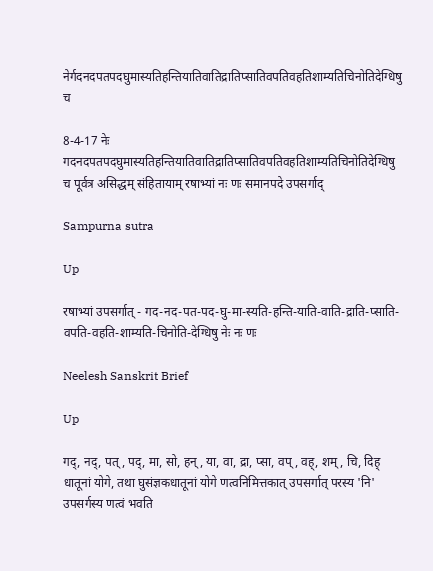नेर्गदनदपतपदघुमास्यतिहन्तियातिवातिद्रातिप्सातिवपतिवहतिशाम्यतिचिनोतिदेग्धिषु च

8-4-17 नेः गदनदपतपदघुमास्यतिहन्तियातिवातिद्रातिप्सातिवपतिवहतिशाम्यतिचिनोतिदेग्धिषु च पूर्वत्र असिद्धम् संहितायाम् रषाभ्यां नः णः समानपदे उपसर्गाद्

Sampurna sutra

Up

रषाभ्यां उपसर्गात् - गद-नद-पत-पद-घु-मा-स्यति-हन्ति-याति-वाति-द्राति-प्साति-वपति-वहति-शाम्यति-चिनोति-देग्धिषु नेः नः णः

Neelesh Sanskrit Brief

Up

गद्, नद्, पत्, पद्, मा, सो, हन्, या, वा, द्रा, प्सा, वप्, वह्, शम्, चि, दिह् धातूनां योगे, तथा घुसंज्ञकधातूनां योगे णत्वनिमित्तकात् उपसर्गात् परस्य 'नि' उपसर्गस्य णत्वं भवति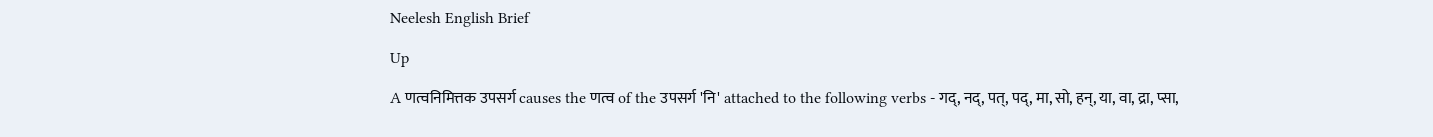Neelesh English Brief

Up

A णत्वनिमित्तक उपसर्ग causes the णत्व of the उपसर्ग 'नि' attached to the following verbs - गद्, नद्, पत्, पद्, मा, सो, हन्, या, वा, द्रा, प्सा,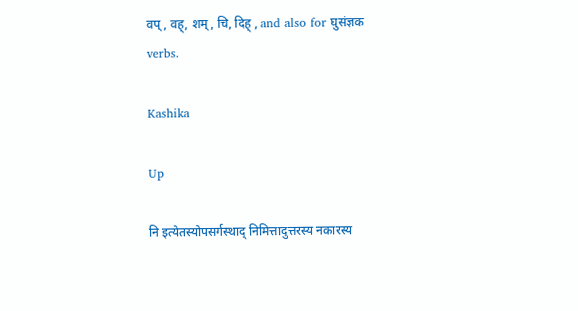वप्, वह्, शम्, चि, दिह् , and also for घुसंज्ञक verbs.

Kashika

Up

नि इत्येतस्योपसर्गस्थाद् निमित्तादुत्तरस्य नकारस्य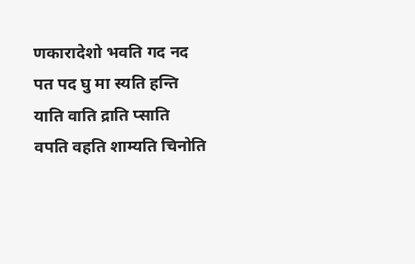णकारादेशो भवति गद नद पत पद घु मा स्यति हन्ति याति वाति द्राति प्साति वपति वहति शाम्यति चिनोति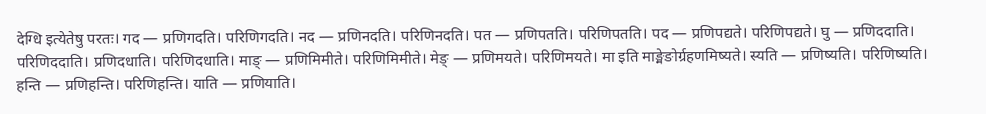देग्धि इत्येतेषु परतः। गद — प्रणिगदति। परिणिगदति। नद — प्रणिनदति। परिणिनदति। पत — प्रणिपतति। परिणिपतति। पद — प्रणिपद्यते। परिणिपद्यते। घु — प्रणिददाति। परिणिददाति। प्रणिदधाति। परिणिदधाति। माङ् — प्रणिमिमीते। परिणिमिमीते। मेङ् — प्रणिमयते। परिणिमयते। मा इति माङ्मेङोर्ग्रहणमिष्यते। स्यति — प्रणिष्यति। परिणिष्यति। हन्ति — प्रणिहन्ति। परिणिहन्ति। याति — प्रणियाति।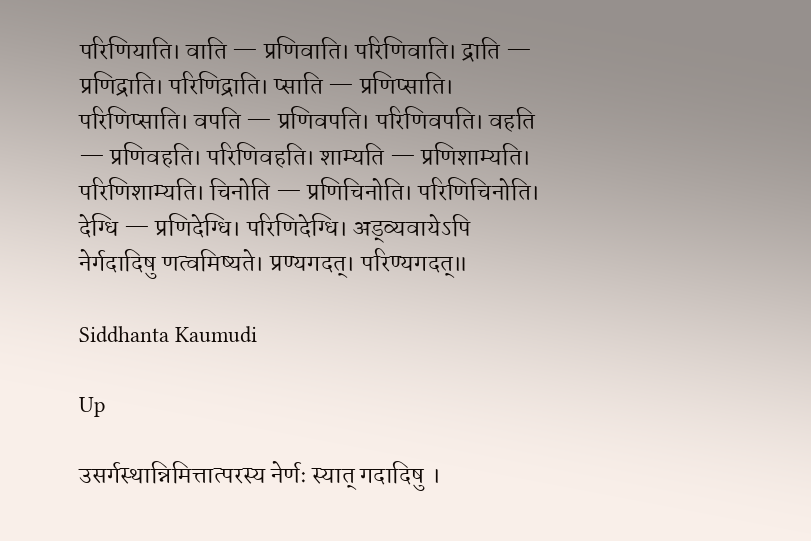परिणियाति। वाति — प्रणिवाति। परिणिवाति। द्राति — प्रणिद्राति। परिणिद्राति। प्साति — प्रणिप्साति। परिणिप्साति। वपति — प्रणिवपति। परिणिवपति। वहति — प्रणिवहति। परिणिवहति। शाम्यति — प्रणिशाम्यति। परिणिशाम्यति। चिनोति — प्रणिचिनोति। परिणिचिनोति। देग्धि — प्रणिदेग्धि। परिणिदेग्धि। अड्व्यवायेऽपि नेर्गदादिषु णत्वमिष्यते। प्रण्यगदत्। परिण्यगदत्॥

Siddhanta Kaumudi

Up

उसर्गस्थान्निमित्तात्परस्य नेर्णः स्यात् गदादिषु ।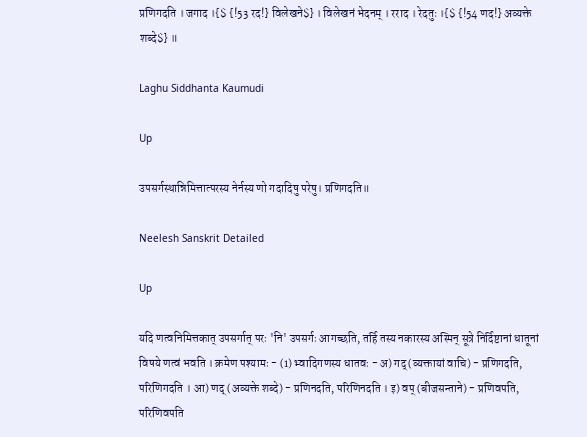प्रणिगदति । जगाद ।{$ {!53 रद!} विलेखने$} । विलेखनं भेदनम् । रराद । रेदतुः ।{$ {!54 णद!} अव्यक्ते शब्दे$} ॥

Laghu Siddhanta Kaumudi

Up

उपसर्गस्थान्निमित्तात्परस्य नेर्नस्य णो गदादिषु परेषु। प्रणिगदति॥

Neelesh Sanskrit Detailed

Up

यदि णत्वनिमित्तकात् उपसर्गात् परः 'नि' उपसर्गः आगच्छति, तर्हि तस्य नकारस्य अस्मिन् सूत्रे निर्दिष्टानां धातूनां विषये णत्वं भवति । क्रमेण पश्यामः - (1) भ्वादिगणस्य धातवः - अ) गद् (व्यक्तायां वाचि) - प्रणिगदति, परिणिगदति । आ) णद् (अव्यक्ते शब्दे) - प्रणिनदति, परिणिनदति । इ) वप् (बीजसन्ताने) - प्रणिवपति, परिणिवपति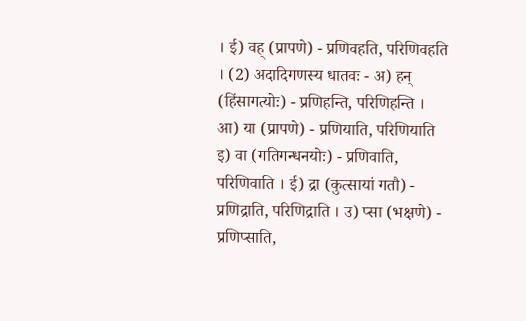। ई) वह् (प्रापणे) - प्रणिवहति, परिणिवहति । (2) अदादिगणस्य धातवः - अ) हन् (हिंसागत्योः) - प्रणिहन्ति, परिणिहन्ति । आ) या (प्रापणे) - प्रणियाति, परिणियाति इ) वा (गतिगन्धनयोः) - प्रणिवाति, परिणिवाति । ई) द्रा (कुत्सायां गतौ) - प्रणिद्राति, परिणिद्राति । उ) प्सा (भक्षणे) - प्रणिप्साति,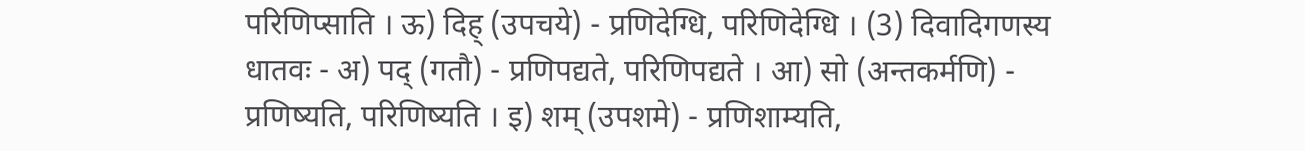परिणिप्साति । ऊ) दिह् (उपचये) - प्रणिदेग्धि, परिणिदेग्धि । (3) दिवादिगणस्य धातवः - अ) पद् (गतौ) - प्रणिपद्यते, परिणिपद्यते । आ) सो (अन्तकर्मणि) - प्रणिष्यति, परिणिष्यति । इ) शम् (उपशमे) - प्रणिशाम्यति,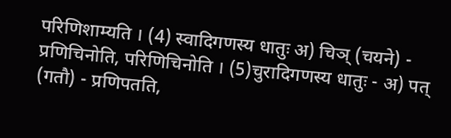परिणिशाम्यति । (4) स्वादिगणस्य धातुः अ) चिञ् (चयने) - प्रणिचिनोति, परिणिचिनोति । (5)चुरादिगणस्य धातुः - अ) पत् (गतौ) - प्रणिपतति,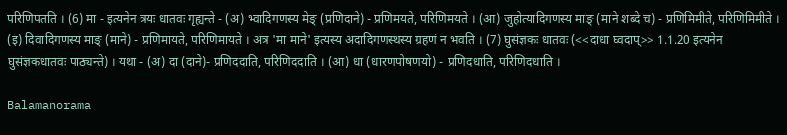परिणिपतति । (6) मा - इत्यनेन त्रयः धातवः गृह्यन्ते - (अ) भ्वादिगणस्य मेङ् (प्रणिदाने) - प्रणिमयते, परिणिमयते । (आ) जुहोत्यादिगणस्य माङ् (माने शब्दे च) - प्रणिमिमीते, परिणिमिमीते । (इ) दिवादिगणस्य माङ् (माने) - प्रणिमायते, परिणिमायते । अत्र 'मा माने' इत्यस्य अदादिगणस्थस्य ग्रहणं न भवति । (7) घुसंज्ञकः धातवः (<<दाधा घ्वदाप्>> 1.1.20 इत्यनेन घुसंज्ञकधातवः पाठ्यन्ते) । यथा - (अ) दा (दाने)- प्रणिददाति, परिणिददाति । (आ) धा (धारणपोषणयो) - प्रणिदधाति, परिणिदधाति ।

Balamanorama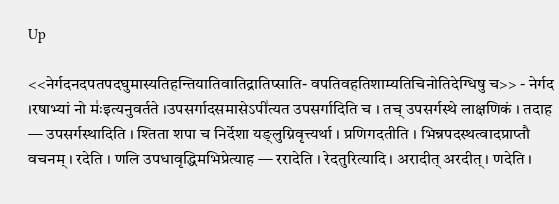Up

<<नेर्गदनदपतपदघुमास्यतिहन्तियातिवातिद्रातिप्साति- वपतिवहतिशाम्यतिचिनोतिदेग्धिषु च>> - नेर्गद ।रषाभ्यां नो मः॑इत्यनुवर्तते ।उपसर्गादसमासेऽपी॑त्यत उपसर्गादिति च । तच् उपसर्गस्थे लाक्षणिकं । तदाह — उपसर्गस्थादिति । श्तिता शपा च निर्देशा यङ्लुग्निवृत्त्यर्था । प्रणिगदतीति । भिन्नपदस्थत्वादप्राप्तौ वचनम् । रदेति । णलि उपधावृद्धिमभिप्रेत्याह — ररादेति । रेदतुरित्यादि । अरादीत् अरदीत् । णदेति ।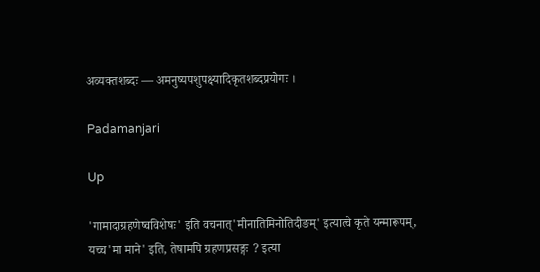अव्यक्तशब्दः — अमनुष्यपशुपक्ष्यादिकृतशब्दप्रयोगः ।

Padamanjari

Up

'गामादाग्रहणेष्वविशेषः' इति वचनात्'मीनातिमिनोतिदीङम्' इत्यात्वे कृते यन्मारूपम्, यच्च'मा माने' इति, तेषामपि ग्रहणप्रसङ्गः ? इत्या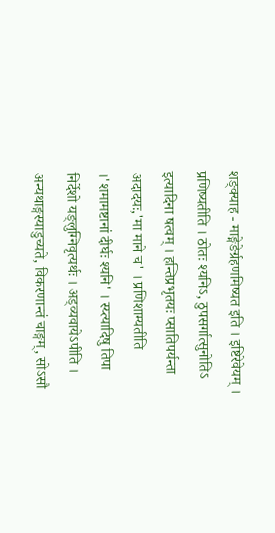शङ्क्याह - माङ्मेङेर्ग्रहणमिष्यत इति । इष्टिरेवेयम् । प्रणिष्यतीति । ठोतः श्यनिऽ, ठुपसर्गात्सुनोतिऽ इत्यादिना षत्वम् । हन्तिप्रभृतयः प्सातिपर्यन्ता अदादयः,'मा माने च' । प्रणिशाम्यतीति ।'शमामष्टानां दीर्घः श्यनि' । स्य्त्यादिषु तिपा निर्देशो यङ्लुग्निवृत्यर्थः । अड्व्यवायेऽपीति । अन्यथाङ्गस्याडुच्यते, विकरणान्तं चाङ्गम्, सोऽसौ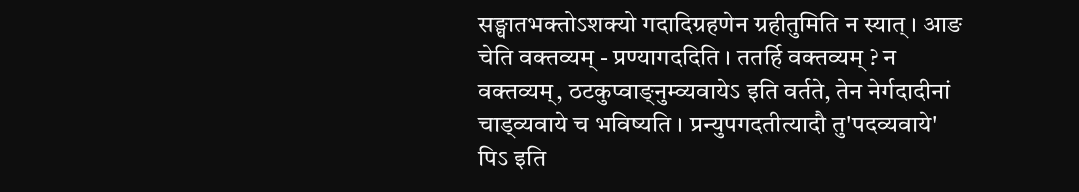सङ्घातभक्तोऽशक्यो गदादिग्रहणेन ग्रहीतुमिति न स्यात् । आङ चेति वक्तव्यम् - प्रण्यागददिति । ततर्हि वक्तव्यम् ? न वक्तव्यम्, ठटकुप्वाङ्नुम्व्यवायेऽ इति वर्तते, तेन नेर्गदादीनां चाड्व्यवाये च भविष्यति । प्रन्युपगदतीत्यादौ तु'पदव्यवाये' पिऽ इति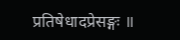प्रतिषेधादप्रेसङ्गः ॥